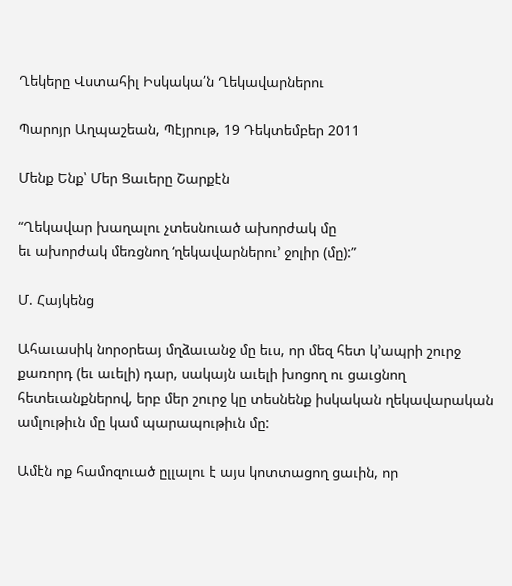Ղեկերը Վստահիլ Իսկակա՛ն Ղեկավարներու

Պարոյր Աղպաշեան, Պէյրութ, 19 Դեկտեմբեր 2011

Մենք Ենք՝ Մեր Ցաւերը Շարքէն

“Ղեկավար խաղալու չտեսնուած ախորժակ մը
եւ ախորժակ մեռցնող ‘ղեկավարներու’ ջոլիր (մը):”

Մ. Հայկենց

Ահաւասիկ նորօրեայ մղձաւանջ մը եւս, որ մեզ հետ կ’ապրի շուրջ քառորդ (եւ աւելի) դար, սակայն աւելի խոցող ու ցաւցնող հետեւանքներով, երբ մեր շուրջ կը տեսնենք իսկական ղեկավարական ամլութիւն մը կամ պարապութիւն մը:

Ամէն ոք համոզուած ըլլալու է այս կոտտացող ցաւին, որ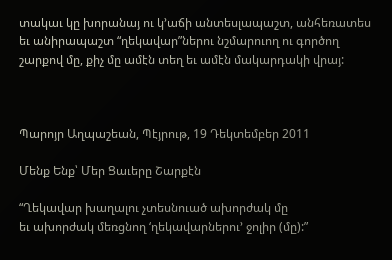տակաւ կը խորանայ ու կ’աճի անտեսլապաշտ, անհեռատես եւ անիրապաշտ “ղեկավար”ներու նշմարուող ու գործող շարքով մը, քիչ մը ամէն տեղ եւ ամէն մակարդակի վրայ:



Պարոյր Աղպաշեան, Պէյրութ, 19 Դեկտեմբեր 2011

Մենք Ենք՝ Մեր Ցաւերը Շարքէն

“Ղեկավար խաղալու չտեսնուած ախորժակ մը
եւ ախորժակ մեռցնող ‘ղեկավարներու’ ջոլիր (մը):”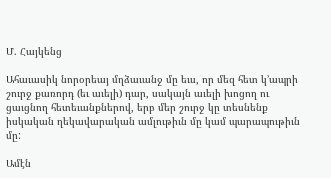Մ. Հայկենց

Ահաւասիկ նորօրեայ մղձաւանջ մը եւս, որ մեզ հետ կ’ապրի շուրջ քառորդ (եւ աւելի) դար, սակայն աւելի խոցող ու ցաւցնող հետեւանքներով, երբ մեր շուրջ կը տեսնենք իսկական ղեկավարական ամլութիւն մը կամ պարապութիւն մը:

Ամէն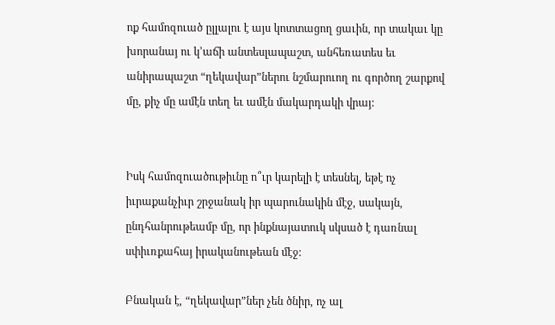ոք համոզուած ըլլալու է այս կոտտացող ցաւին, որ տակաւ կը խորանայ ու կ’աճի անտեսլապաշտ, անհեռատես եւ անիրապաշտ “ղեկավար”ներու նշմարուող ու գործող շարքով մը, քիչ մը ամէն տեղ եւ ամէն մակարդակի վրայ:


Իսկ համոզուածութիւնը ո՞ւր կարելի է տեսնել, եթէ ոչ իւրաքանչիւր շրջանակ իր պարունակին մէջ, սակայն, ընդհանրութեամբ մը, որ ինքնայատուկ սկսած է դառնալ սփիւռքահայ իրականութեան մէջ:

Բնական է, “ղեկավար”ներ չեն ծնիր, ոչ ալ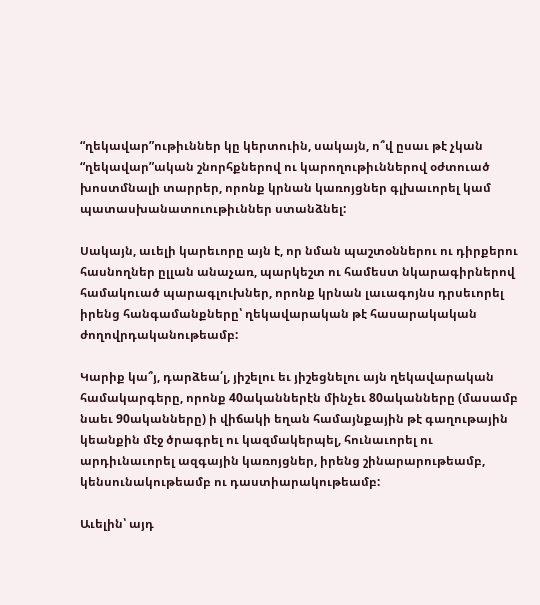“ղեկավար”ութիւններ կը կերտուին, սակայն, ո՞վ ըսաւ թէ չկան “ղեկավար”ական շնորհքներով ու կարողութիւններով օժտուած խոստմնալի տարրեր, որոնք կրնան կառոյցներ գլխաւորել կամ պատասխանատուութիւններ ստանձնել:

Սակայն, աւելի կարեւորը այն է, որ նման պաշտօններու ու դիրքերու հասնողներ ըլլան անաչառ, պարկեշտ ու համեստ նկարագիրներով համակուած պարագլուխներ, որոնք կրնան լաւագոյնս դրսեւորել իրենց հանգամանքները՝ ղեկավարական թէ հասարակական ժողովրդականութեամբ:

Կարիք կա՞յ, դարձեա՛լ, յիշելու եւ յիշեցնելու այն ղեկավարական համակարգերը, որոնք 40ականներէն մինչեւ 80ականները (մասամբ նաեւ 90ականները) ի վիճակի եղան համայնքային թէ գաղութային կեանքին մէջ ծրագրել ու կազմակերպել, հունաւորել ու արդիւնաւորել ազգային կառոյցներ, իրենց շինարարութեամբ, կենսունակութեամբ ու դաստիարակութեամբ:

Աւելին՝ այդ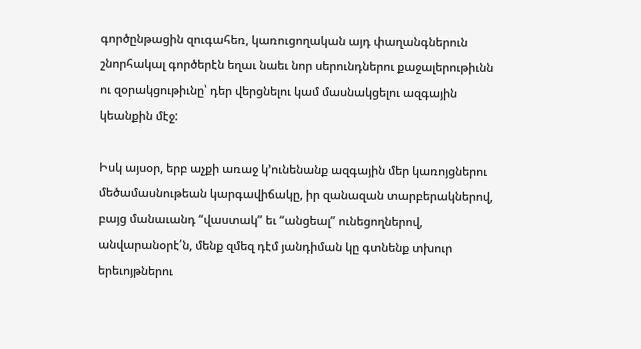գործընթացին զուգահեռ, կառուցողական այդ փաղանգներուն շնորհակալ գործերէն եղաւ նաեւ նոր սերունդներու քաջալերութիւնն ու զօրակցութիւնը՝ դեր վերցնելու կամ մասնակցելու ազգային կեանքին մէջ:

Իսկ այսօր, երբ աչքի առաջ կ’ունենանք ազգային մեր կառոյցներու մեծամասնութեան կարգավիճակը, իր զանազան տարբերակներով, բայց մանաւանդ “վաստակ” եւ “անցեալ” ունեցողներով, անվարանօրէ՛ն, մենք զմեզ դէմ յանդիման կը գտնենք տխուր երեւոյթներու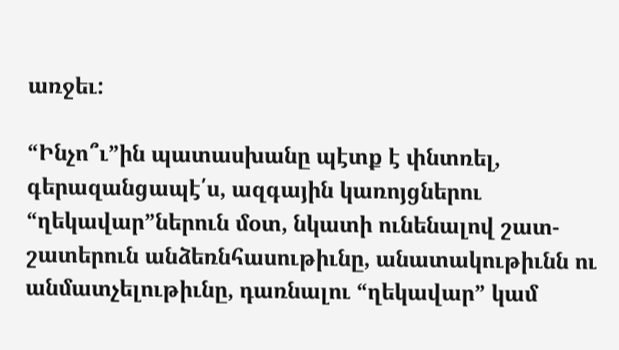առջեւ:

“Ինչո՞ւ”ին պատասխանը պէտք է փնտռել, գերազանցապէ՛ս, ազգային կառոյցներու “ղեկավար”ներուն մօտ, նկատի ունենալով շատ-շատերուն անձեռնհասութիւնը, անատակութիւնն ու անմատչելութիւնը, դառնալու “ղեկավար” կամ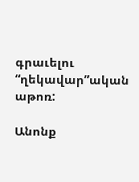գրաւելու “ղեկավար”ական աթոռ:

Անոնք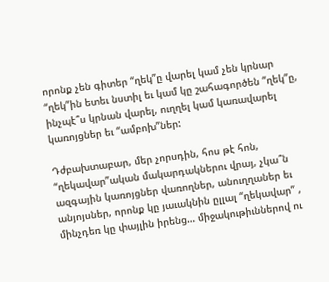որոնք չեն գիտեր “ղեկ”ը վարել կամ չեն կրնար “ղեկ”ին ետեւ նստիլ եւ կամ կը շահագործեն “ղեկ”ը, ինչպէ՞ս կրնան վարել, ուղղել կամ կառավարել կառոյցներ եւ “ամբոխ”ներ:

Դժբախտաբար, մեր չորսդին, հոս թէ հոն, “ղեկավար”ական մակարդակներու վրայ, չկա՞ն ազգային կառոյցներ վառողներ, անուղղաներ եւ անյոյսներ, որոնք կը յաւակնին ըլլալ “ղեկավար” , մինչդեռ կը փայլին իրենց… միջակութիւններով ու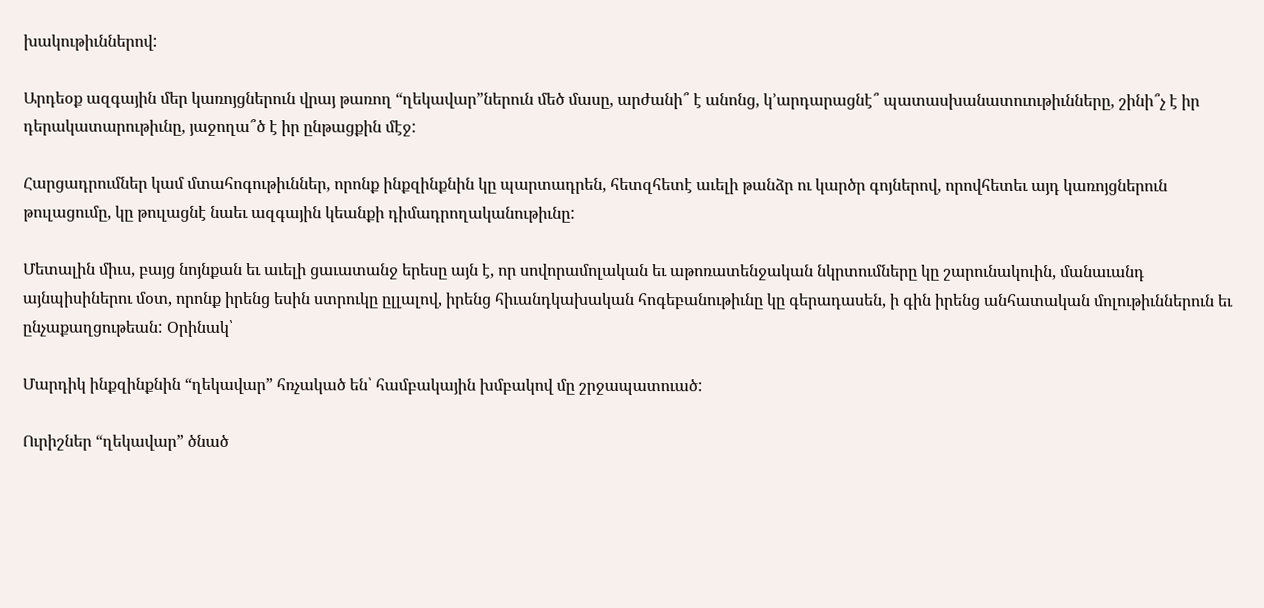խակութիւններով:

Արդեօք ազգային մեր կառոյցներուն վրայ թառող “ղեկավար”ներուն մեծ մասը, արժանի՞ է անոնց, կ’արդարացնէ՞ պատասխանատուութիւնները, շինի՞չ է իր դերակատարութիւնը, յաջողա՞ծ է իր ընթացքին մէջ:

Հարցադրումներ կամ մտահոգութիւններ, որոնք ինքզինքնին կը պարտադրեն, հետզհետէ աւելի թանձր ու կարծր գոյներով, որովհետեւ այդ կառոյցներուն թուլացումը, կը թուլացնէ նաեւ ազգային կեանքի դիմադրողականութիւնը:

Մետալին միւս, բայց նոյնքան եւ աւելի ցաւատանջ երեսը այն է, որ սովորամոլական եւ աթոռատենջական նկրտումները կը շարունակուին, մանաւանդ այնպիսիներու մօտ, որոնք իրենց եսին ստրուկը ըլլալով, իրենց հիւանդկախական հոգեբանութիւնը կը գերադասեն, ի գին իրենց անհատական մոլութիւններուն եւ ընչաքաղցութեան: Օրինակ՝

Մարդիկ ինքզինքնին “ղեկավար” հռչակած են՝ համբակային խմբակով մը շրջապատուած:

Ուրիշներ “ղեկավար” ծնած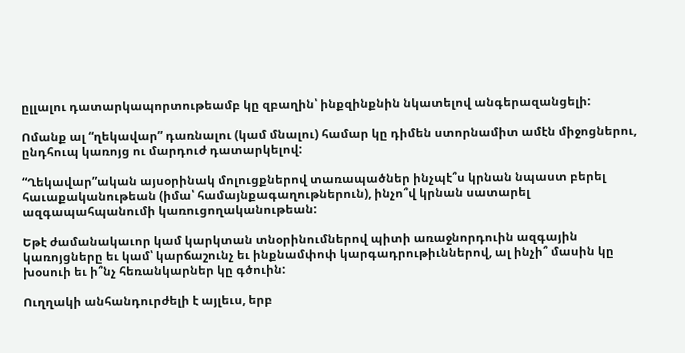ըլլալու դատարկապորտութեամբ կը զբաղին՝ ինքզինքնին նկատելով անգերազանցելի:

Ոմանք ալ “ղեկավար” դառնալու (կամ մնալու) համար կը դիմեն ստորնամիտ ամէն միջոցներու, ընդհուպ կառոյց ու մարդուժ դատարկելով:

“Ղեկավար”ական այսօրինակ մոլուցքներով տառապածներ ինչպէ՞ս կրնան նպաստ բերել հաւաքականութեան (իմա՝ համայնքագաղութներուն), ինչո՞վ կրնան սատարել ազգապահպանումի կառուցողականութեան:

Եթէ ժամանակաւոր կամ կարկտան տնօրինումներով պիտի առաջնորդուին ազգային կառոյցները եւ կամ՝ կարճաշունչ եւ ինքնամփոփ կարգադրութիւններով, ալ ինչի՞ մասին կը խօսուի եւ ի՞նչ հեռանկարներ կը գծուին:

Ուղղակի անհանդուրժելի է այլեւս, երբ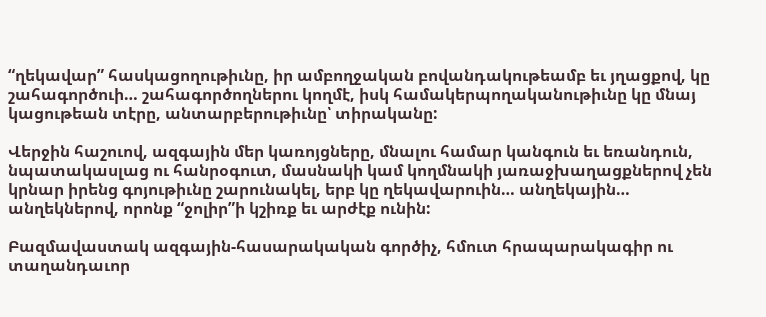“ղեկավար” հասկացողութիւնը, իր ամբողջական բովանդակութեամբ եւ յղացքով, կը շահագործուի… շահագործողներու կողմէ, իսկ համակերպողականութիւնը կը մնայ կացութեան տէրը, անտարբերութիւնը՝ տիրականը:

Վերջին հաշուով, ազգային մեր կառոյցները, մնալու համար կանգուն եւ եռանդուն, նպատակասլաց ու հանրօգուտ, մասնակի կամ կողմնակի յառաջխաղացքներով չեն կրնար իրենց գոյութիւնը շարունակել, երբ կը ղեկավարուին… անղեկային… անղեկներով, որոնք “ջոլիր”ի կշիռք եւ արժէք ունին:

Բազմավաստակ ազգային-հասարակական գործիչ, հմուտ հրապարակագիր ու տաղանդաւոր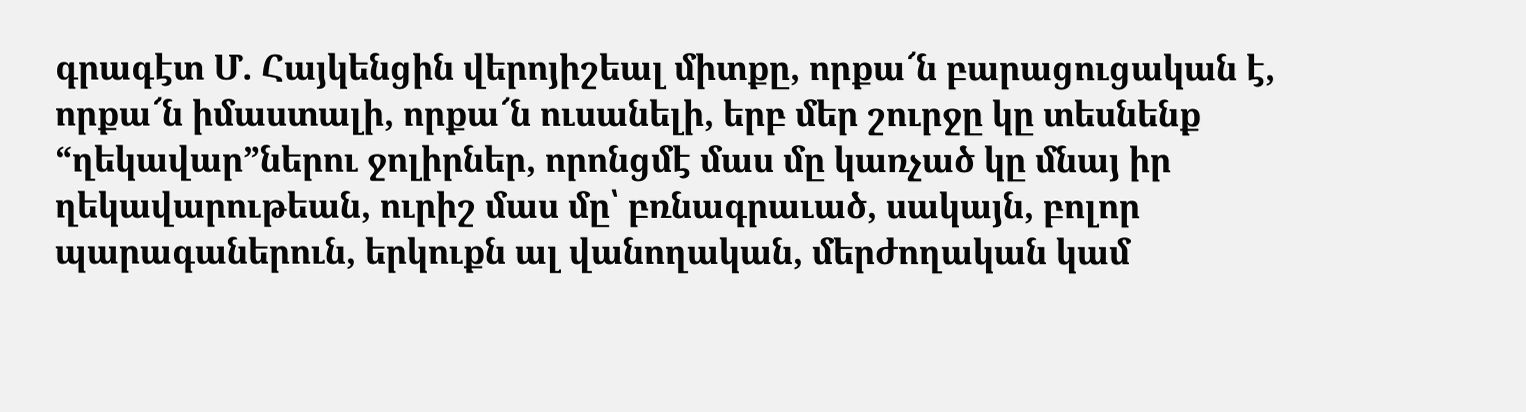գրագէտ Մ. Հայկենցին վերոյիշեալ միտքը, որքա՜ն բարացուցական է, որքա՜ն իմաստալի, որքա՜ն ուսանելի, երբ մեր շուրջը կը տեսնենք “ղեկավար”ներու ջոլիրներ, որոնցմէ մաս մը կառչած կը մնայ իր ղեկավարութեան, ուրիշ մաս մը՝ բռնագրաւած, սակայն, բոլոր պարագաներուն, երկուքն ալ վանողական, մերժողական կամ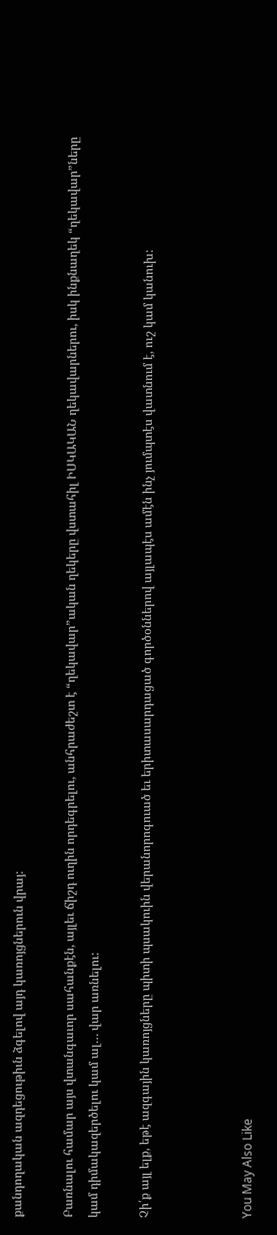քանդողական ազդեցութիւն ձգելով այդ կառոյցներուն վրայ:

Բառնալու համար այս վտանգաւոր սահանքէն, այլեւ ճիշդ ուղին որդեգրելու, անհրաժեշտ է “ղեկավար”ական ղեկերը վստահիլ ԻՍԿԱԿԱՆ ղեկավարներու, իսկ ինքնաղեկ “ղեկավար”ները կամ դիմակազերծելու կամ ալ… վար առնելու:

Չի՛ք այլ ելք, եթէ ազգային կառոյցները պիտի պսակուին վերանորոգուած եւ երիտասարդացած գործօններով այլապէս ամէն ինչ յումպտէս վատնում է, ուշ կամ կանուխ:



You May Also Like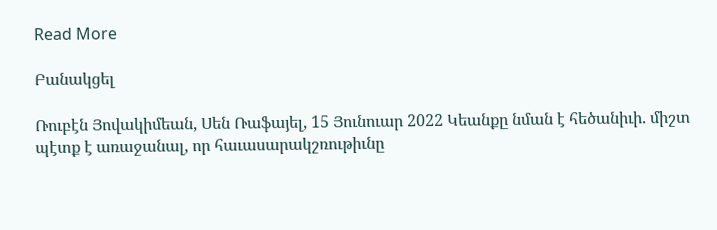Read More

Բանակցել

Ռուբէն Յովակիմեան, Սեն Ռաֆայել, 15 Յունուար 2022 Կեանքը նման է հեծանիւի. միշտ պէտք է առաջանալ, որ հաւասարակշռութիւնը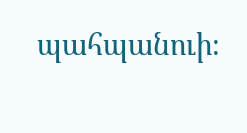պահպանուի։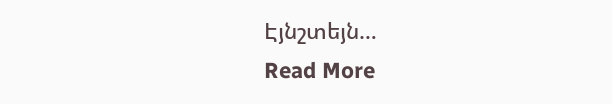Էյնշտեյն…
Read More